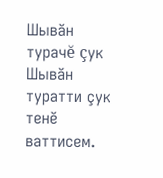Шывăн турачĕ çук
Шывăн туратти çук тенĕ ваттисем.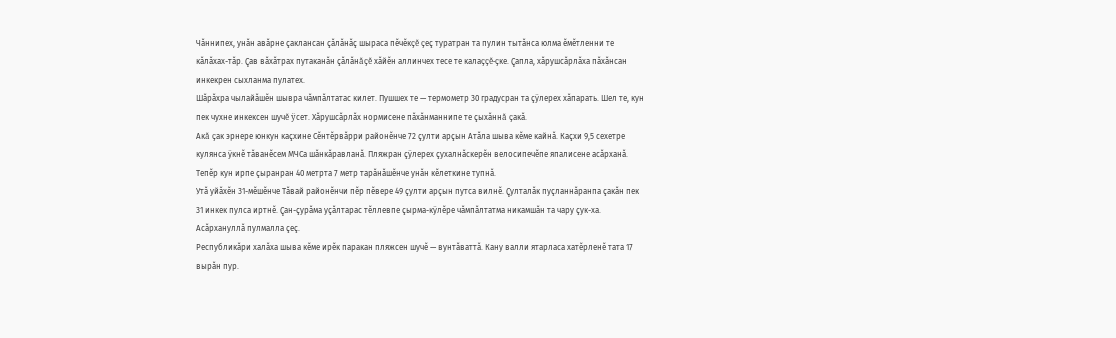Чăннипех, унăн авăрне çаклансан çăлăнăç шыраса пĕчĕкçĕ çеç туратран та пулин тытăнса юлма ĕмĕтленни те кăлăхах-тăр. Çав вăхăтрах путаканăн çăлăнăçĕ хăйĕн аллинчех тесе те калаççĕ-çке. Çапла, хăрушсăрлăха пăхăнсан инкекрен сыхланма пулатех.
Шăрăхра чылайăшĕн шывра чăмпăлтатас килет. Пушшех те — термометр 30 градусран та çÿлерех хăпарать. Шел те, кун пек чухне инкексен шучĕ ÿсет. Хăрушсăрлăх нормисене пăхăнманнипе те çыхăннă çакă.
Акă çак эрнере юнкун каçхине Сĕнтĕрвăрри районĕнче 72 çулти арçын Атăла шыва кĕме кайнă. Каçхи 9,5 сехетре кулянса ÿкнĕ тăванĕсем МЧСа шăнкăравланă. Пляжран çÿлерех çухалнăскерĕн велосипечĕпе япалисене асăрханă. Тепĕр кун ирпе çыранран 40 метрта 7 метр тарăнăшĕнче унăн кĕлеткине тупнă.
Утă уйăхĕн 31-мĕшĕнче Тăвай районĕнчи пĕр пĕвере 49 çулти арçын путса вилнĕ. Çулталăк пуçланнăранпа çакăн пек 31 инкек пулса иртнĕ. Çан-çурăма уçăлтарас тĕллевпе çырма-кÿлĕре чăмпăлтатма никамшăн та чару çук-ха. Асăрхануллă пулмалла çеç.
Республикăри халăха шыва кĕме ирĕк паракан пляжсен шучĕ — вунтăваттă. Кану валли ятарласа хатĕрленĕ тата 17 вырăн пур.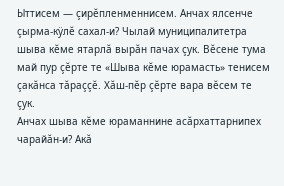Ыттисем — çирĕпленменнисем. Анчах ялсенче çырма-кÿлĕ сахал-и? Чылай муниципалитетра шыва кĕме ятарлă вырăн пачах çук. Вĕсене тума май пур çĕрте те «Шыва кĕме юрамасть» тенисем çакăнса тăраççĕ. Хăш-пĕр çĕрте вара вĕсем те çук.
Анчах шыва кĕме юраманнине асăрхаттарнипех чарайăн-и? Акă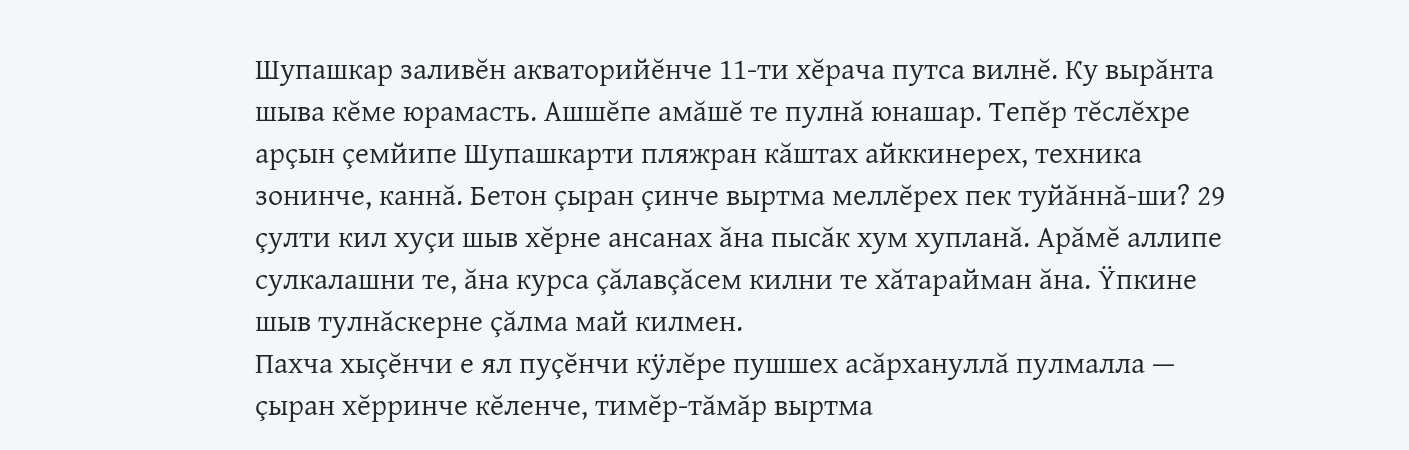Шупашкар заливĕн акваторийĕнче 11-ти хĕрача путса вилнĕ. Ку вырăнта шыва кĕме юрамасть. Ашшĕпе амăшĕ те пулнă юнашар. Тепĕр тĕслĕхре арçын çемйипе Шупашкарти пляжран кăштах айккинерех, техника зонинче, каннă. Бетон çыран çинче выртма меллĕрех пек туйăннă-ши? 29 çулти кил хуçи шыв хĕрне ансанах ăна пысăк хум хупланă. Арăмĕ аллипе сулкалашни те, ăна курса çăлавçăсем килни те хăтарайман ăна. Ÿпкине шыв тулнăскерне çăлма май килмен.
Пахча хыçĕнчи е ял пуçĕнчи кÿлĕре пушшех асăрхануллă пулмалла — çыран хĕрринче кĕленче, тимĕр-тăмăр выртма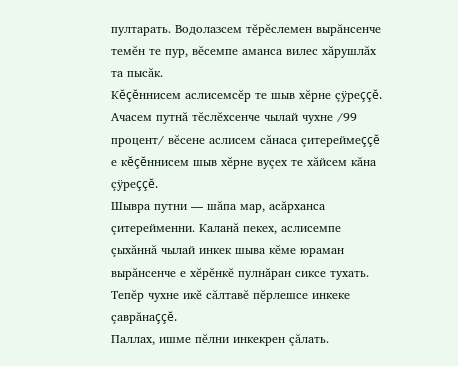пултарать. Водолазсем тĕрĕслемен вырăнсенче темĕн те пур, вĕсемпе аманса вилес хăрушлăх та пысăк.
Кĕçĕннисем аслисемсĕр те шыв хĕрне çÿреççĕ. Ачасем путнă тĕслĕхсенче чылай чухне /99 процент/ вĕсене аслисем сăнаса çитереймеççĕ е кĕçĕннисем шыв хĕрне вуçех те хăйсем кăна çÿреççĕ.
Шывра путни — шăпа мар, асăрханса çитерейменни. Каланă пекех, аслисемпе çыхăннă чылай инкек шыва кĕме юраман вырăнсенче е хĕрĕнкĕ пулнăран сиксе тухать. Тепĕр чухне икĕ сăлтавĕ пĕрлешсе инкеке çаврăнаççĕ.
Паллах, ишме пĕлни инкекрен çăлать.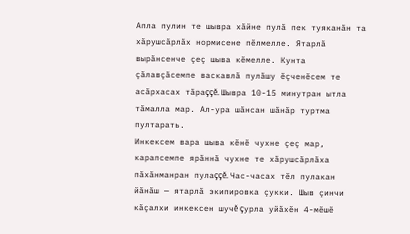Апла пулин те шывра хăйне пулă пек туяканăн та хăрушсăрлăх нормисене пĕлмелле. Ятарлă вырăнсенче çеç шыва кĕмелле. Кунта çăлавçăсемпе васкавлă пулăшу ĕçченĕсем те асăрхасах тăраççĕ. Шывра 10-15 минутран ытла тăмалла мар. Ал-ура шăнсан шăнăр туртма пултарать.
Инкексем вара шыва кĕнĕ чухне çеç мар, карапсемпе ярăннă чухне те хăрушсăрлăха пăхăнманран пулаççĕ. Час-часах тĕл пулакан йăнăш — ятарлă экипировка çукки. Шыв çинчи кăçалхи инкексен шучĕ çурла уйăхĕн 4-мĕшĕ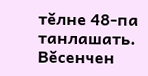тĕлне 48-па танлашать. Вĕсенчен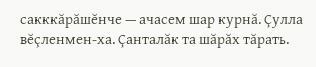сакккăрăшĕнче — ачасем шар курнă. Çулла вĕçленмен-ха. Çанталăк та шăрăх тăрать.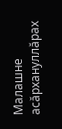Малашне асăрхануллăрах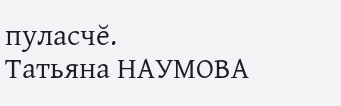пуласчĕ.
Татьяна НАУМОВА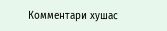Комментари хушас